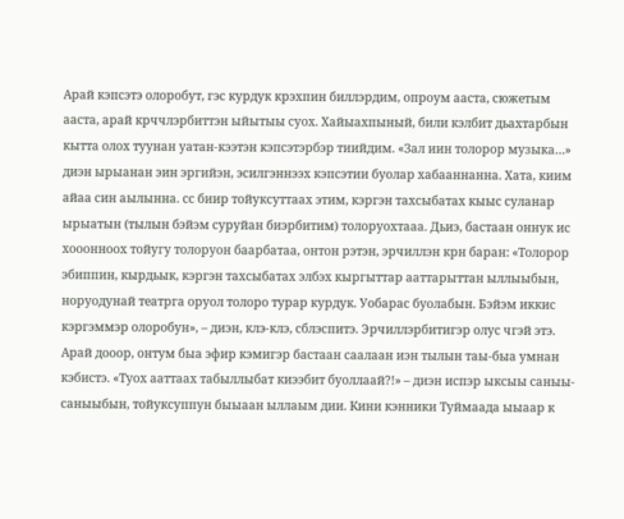Арай кэпсэтэ олоробут, гэс курдук крэхпин биллэрдим, опроум ааста, сюжетым ааста, арай крччлэрбиттэн ыйытыы суох. Хайыахпыный, били кэлбит дьахтарбын кытта олох туунан уатан-кээтэн кэпсэтэрбэр тиийдим. «Зал иин толорор музыка…» диэн ырыанан эин эргийэн, эсилгэннээх кэпсэтии буолар хабааннанна. Хата, киим айаа син аылынна. сс биир тойуксуттаах этим, кэргэн тахсыбатах кыыс суланар ырыатын (тылын бэйэм суруйан биэрбитим) толоруохтааа. Дьиэ, бастаан оннук ис хооонноох тойугу толоруон баарбатаа, онтон рэтэн, эрчиллэн крн баран: «Толорор эбиппин, кырдьык, кэргэн тахсыбатах элбэх кыргыттар ааттарыттан ыллыыбын, норуодунай театрга оруол толоро турар курдук. Уобарас буолабын. Бэйэм иккис кэргэммэр олоробун», – диэн, клэ-клэ, сблэспитэ. Эрчиллэрбитигэр олус чгэй этэ. Арай дооор, онтум быа эфир кэмигэр бастаан саалаан иэн тылын таы-быа умнан кэбистэ. «Туох ааттаах табыллыбат киээбит буоллаай?!» – диэн испэр ыксыы саныы-саныыбын, тойуксуппун быыаан ыллаым дии. Кини кэнники Туймаада ыыаар к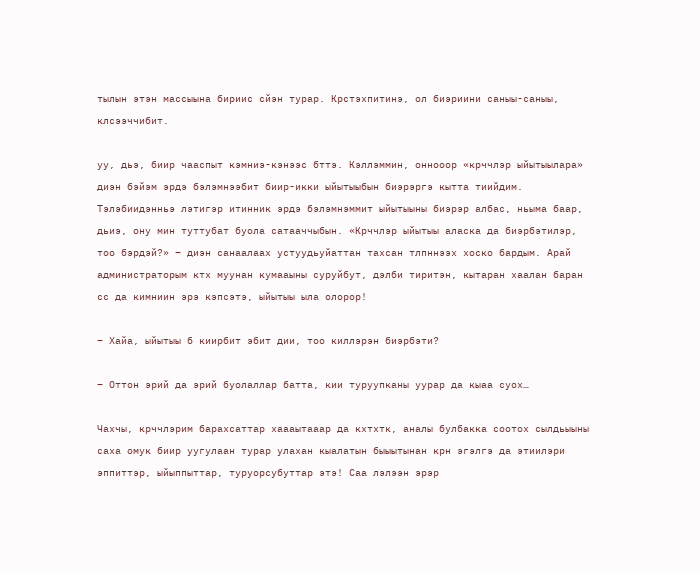тылын этэн массыына бириис сйэн турар. Крстэхпитинэ, ол биэриини саныы-саныы, клсээччибит.

уу, дьэ, биир чааспыт кэмниэ-кэнээс бттэ. Кэллэммин, оннооор «крччлэр ыйытыылара» диэн бэйэм эрдэ бэлэмнээбит биир-икки ыйытыыбын биэрэргэ кытта тиийдим. Тэлэбиидэнньэ лэтигэр итинник эрдэ бэлэмнэммит ыйытыыны биэрэр албас, ньыма баар, дьиэ, ону мин туттубат буола сатааччыбын. «Крччлэр ыйытыы аласка да биэрбэтилэр, тоо бэрдэй?» – диэн санаалаах устуудьуйаттан тахсан тлпннээх хоско бардым. Арай администраторым ктх муунан кумааыны суруйбут, дэлби тиритэн, кытаран хаалан баран сс да кимниин эрэ кэпсэтэ, ыйытыы ыла олорор!

– Хайа, ыйытыы б киирбит эбит дии, тоо киллэрэн биэрбэти?

– Оттон эрий да эрий буолаллар батта, кии туруупканы уурар да кыаа суох…

Чахчы, крччлэрим барахсаттар хаааытааар да кхтхтк, аналы булбакка соотох сылдьыыны саха омук биир уугулаан турар улахан кыалатын быыытынан крн эгэлгэ да этиилэри эппиттэр, ыйыппыттар, туруорсубуттар этэ! Саа лэлээн эрэр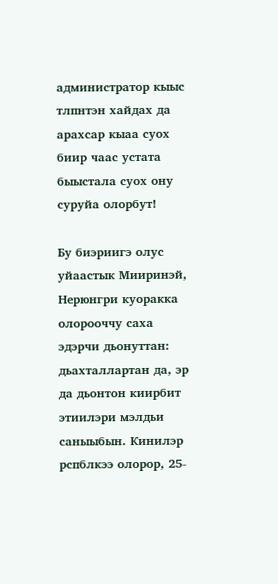администратор кыыс тлпнтэн хайдах да арахсар кыаа суох биир чаас устата быыстала суох ону суруйа олорбут!

Бу биэриигэ олус уйаастык Мииринэй, Нерюнгри куоракка олорооччу саха эдэрчи дьонуттан: дьахталлартан да, эр да дьонтон киирбит этиилэри мэлдьи саныыбын. Кинилэр рспблкээ олорор, 25-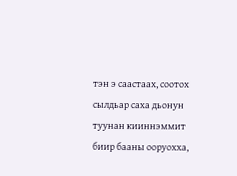тэн э саастаах, соотох сылдьар саха дьонун туунан кииннэммит биир бааны ооруохха,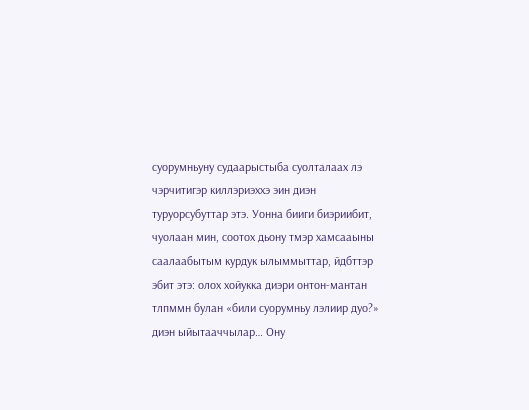суорумньуну судаарыстыба суолталаах лэ чэрчитигэр киллэриэххэ эин диэн туруорсубуттар этэ. Уонна бииги биэриибит, чуолаан мин, соотох дьону тмэр хамсааыны саалаабытым курдук ылыммыттар, йдбттэр эбит этэ: олох хойукка диэри онтон-мантан тлпммн булан «били суорумньу лэлиир дуо?» диэн ыйытааччылар… Ону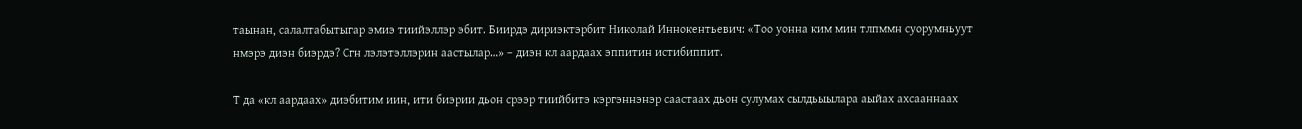таынан, салалтабытыгар эмиэ тиийэллэр эбит. Биирдэ дириэктэрбит Николай Иннокентьевич: «Тоо уонна ким мин тлпммн суорумньуут нмэрэ диэн биэрдэ? Сгн лэлэтэллэрин аастылар…» – диэн кл аардаах эппитин истибиппит.

Т да «кл аардаах» диэбитим иин, ити биэрии дьон срээр тиийбитэ кэргэннэнэр саастаах дьон сулумах сылдьыылара аыйах ахсааннаах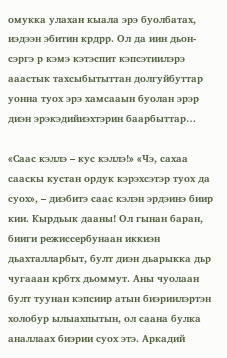омукка улахан кыала эрэ буолбатах, иэдээн эбитин крдрр. Ол да иин дьон-сэргэ р кэмэ кэтэспит кэпсэтиилэрэ ааастык тахсыбытыттан долгуйбуттар уонна туох эрэ хамсааын буолан эрэр диэн эрэкэдийиэхтэрин баарбыттар…

«Саас кэллэ – кус кэллэ!» «Чэ, сахаа сааскы кустан ордук кэрэхсэтэр туох да суох», – диэбитэ саас кэлэн эрдэинэ биир кии. Кырдьык дааны! Ол гынан баран, бииги режиссербунаан иккиэн дьахталларбыт, булт диэн дьарыкка дьр чугааан крбтх дьоммут. Аны чуолаан булт туунан кэпсиир атын биэриилэртэн холобур ылыахпытын, ол саана булка аналлаах биэрии суох этэ. Аркадий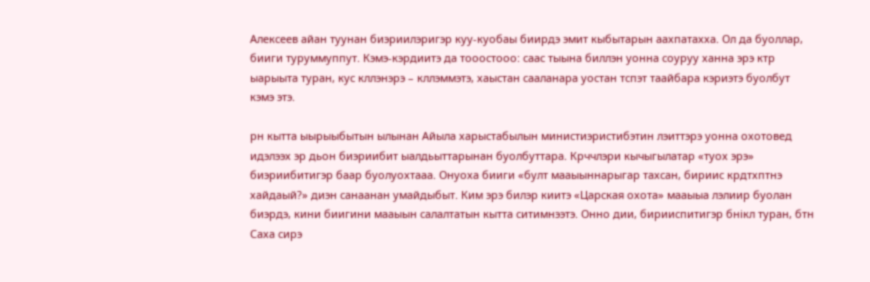Алексеев айан туунан биэриилэригэр куу-куобаы биирдэ эмит кыбытарын аахпатахха. Ол да буоллар, бииги туруммуппут. Кэмэ-кэрдиитэ да тооостооо: саас тыына биллэн уонна соуруу ханна эрэ ктр ыарыыта туран, кус кллэнэрэ – кллэммэтэ, хаыстан сааланара уостан тспэт таайбара кэриэтэ буолбут кэмэ этэ.

рн кытта ыырыыбытын ылынан Айыла харыстабылын министиэристибэтин лэиттэрэ уонна охотовед идэлээх эр дьон биэриибит ыалдьыттарынан буолбуттара. Крччлэри кычыгылатар «туох эрэ» биэриибитигэр баар буолуохтааа. Онуоха бииги «булт мааыыннарыгар тахсан, бириис крдтхптнэ хайдаый?» диэн санаанан умайдыбыт. Ким эрэ билэр киитэ «Царская охота» мааыыа лэлиир буолан биэрдэ, кини биигини мааыын салалтатын кытта ситимнээтэ. Онно дии, бирииспитигэр бнікл туран, бтн Саха сирэ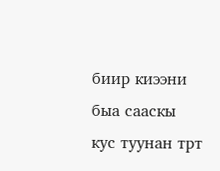биир киээни быа сааскы кус туунан трт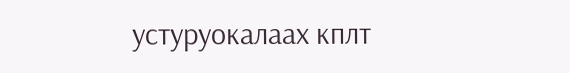устуруокалаах кплт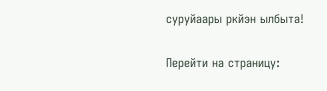суруйаары ркйэн ылбыта!

Перейти на страницу: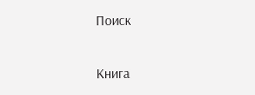Поиск

Книга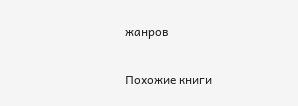жанров

Похожие книги